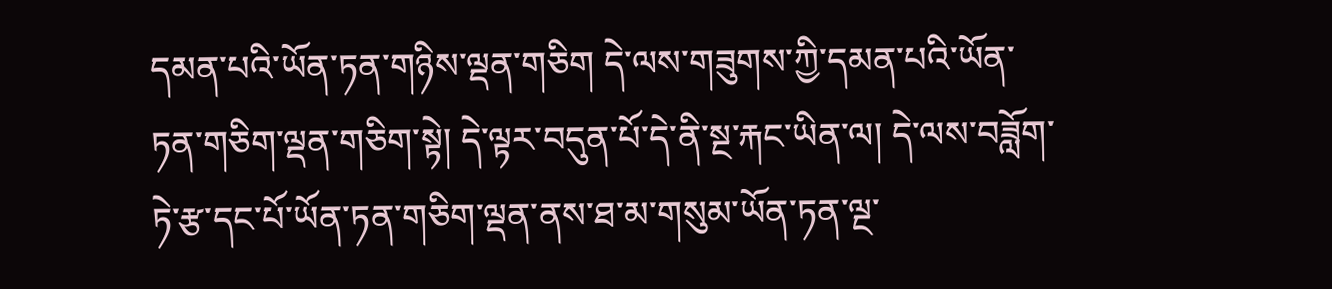དམན་པའི་ཡོན་ཏན་གཉིས་ལྡན་གཅིག དེ་ལས་གཟུགས་ཀྱི་དམན་པའི་ཡོན་ཏན་གཅིག་ལྡན་གཅིག་སྟེ། དེ་ལྟར་བདུན་པོ་དེ་ནི་སྔ་རྐང་ཡིན་ལ། དེ་ལས་བཟློག་ཏེ་རྩ་དང་པོ་ཡོན་ཏན་གཅིག་ལྡན་ནས་ཐ་མ་གསུམ་ཡོན་ཏན་ལྔ་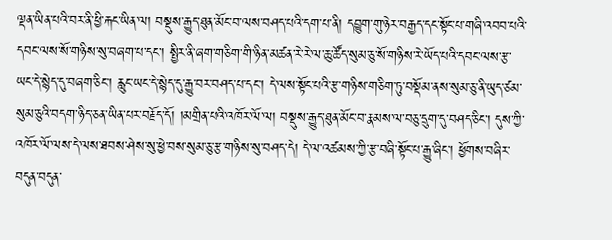ལྡན་ཡིན་པའི་བར་ནི་ཕྱི་རྐང་ཡིན་ལ། བསྡུས་རྒྱུད་ཐུན་མོང་བ་ལས་བཤད་པའི་དག་པ་ནི། དབྱུག་གུ་ཉེར་བརྒྱད་དང་སྟོང་པ་གཞི་འབབ་པའི་དབང་ལས་སོ་གཉིས་སུ་བཞག་པ་དང་། སྤྱིར་ནི་ཞག་གཅིག་གི་ཉིན་མཚན་རེ་རེ་ལ་ཆུ་ཚོད་སུམ་ཅུ་སོ་གཉིས་རེ་ཡོད་པའི་དབང་ལས་རྩ་ཡང་དེ་སྙེད་དུ་བཞག་ཅིང་། རླུང་ཡང་དེ་སྙེད་དུ་རྒྱུ་བར་བཤད་པ་དང་། དེ་ལས་སྟོང་པའི་རྩ་གཉིས་གཅིག་ཏུ་བསྡོམ་ནས་སུམ་ཅུ་ནི་ཡུད་ཙམ་སུམ་ཅུའི་བདག་ཉིད་ཅན་ཡིན་པར་བརྗོད་དོ། །མགྲིན་པའི་འཁོར་ལོ་ལ། བསྡུས་རྒྱུད་ཐུན་མོང་བ་རྣམས་ལ་བཅུ་དྲུག་དུ་བཤད་ཅིང་། དུས་ཀྱི་འཁོར་ལོ་ལས་དེ་ལས་ཐབས་ཤེས་སུ་ཕྱེ་བས་སུམ་ཅུ་རྩ་གཉིས་སུ་བཤད་དེ། དེ་ལ་འཚམས་ཀྱི་རྩ་བཞི་སྟོང་པ་རྒྱུ་ཞིང་། ཕྱོགས་བཞིར་བདུན་བདུན་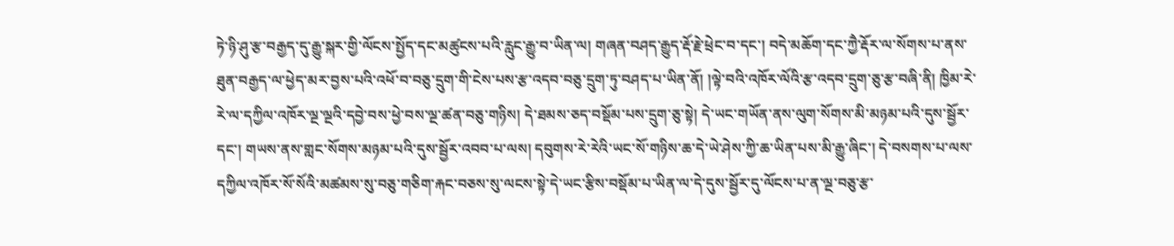ཏེ་ཉི་ཤུ་རྩ་བརྒྱད་དུ་རྒྱུ་སྐར་གྱི་ལོངས་སྤྱོད་དང་མཚུངས་པའི་རླུང་རྒྱུ་བ་ཡིན་ལ། གཞན་བཤད་རྒྱུད་རྡོ་རྗེ་ཕྲེང་བ་དང་། བདེ་མཆོག་དང་ཀྱཻ་རྡོར་ལ་སོགས་པ་ནས་ཐུན་བརྒྱད་ལ་ཕྱེད་མར་བྱས་པའི་འཕོ་བ་བཅུ་དྲུག་གི་ངེས་པས་རྩ་འདབ་བཅུ་དྲུག་ཏུ་བཤད་པ་ཡིན་ནོ། །ལྟེ་བའི་འཁོར་ལོའི་རྩ་འདབ་དྲུག་ཅུ་རྩ་བཞི་ནི། ཁྱིམ་རེ་རེ་ལ་དཀྱིལ་འཁོར་ལྔ་ལྔའི་དབྱེ་བས་ཕྱེ་བས་ལྔ་ཚན་བཅུ་གཉིས། དེ་ཐམས་ཅད་བསྡོམ་པས་དྲུག་ཅུ་སྟེ། དེ་ཡང་གཡོན་ནས་ལུག་སོགས་མི་མཉམ་པའི་དུས་སྦྱོར་དང་། གཡས་ནས་གླང་སོགས་མཉམ་པའི་དུས་སྦྱོར་འབབ་པ་ལས། དབུགས་རེ་རེའི་ཡང་སོ་གཉིས་ཆ་དེ་ཡེ་ཤེས་ཀྱི་ཆ་ཡིན་པས་མི་རྒྱུ་ཞིང་། དེ་བསགས་པ་ལས་དཀྱིལ་འཁོར་སོ་སོའི་མཚམས་སུ་བཅུ་གཅིག་རྐང་བཅས་སུ་ལངས་སྟེ་དེ་ཡང་རྩིས་བསྡོམ་པ་ཡིན་ལ་དེ་དུས་སྦྱོར་དུ་ལོངས་པ་ན་ལྔ་བཅུ་རྩ་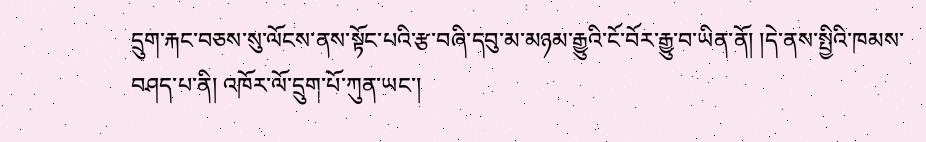དྲུག་རྐང་བཅས་སུ་ལོངས་ནས་སྟོང་པའི་རྩ་བཞི་དབུ་མ་མཉམ་རྒྱུའི་ངོ་བོར་རྒྱུ་བ་ཡིན་ནོ། །དེ་ནས་སྤྱིའི་ཁམས་བཤད་པ་ནི། འཁོར་ལོ་དྲུག་པོ་ཀུན་ཡང་།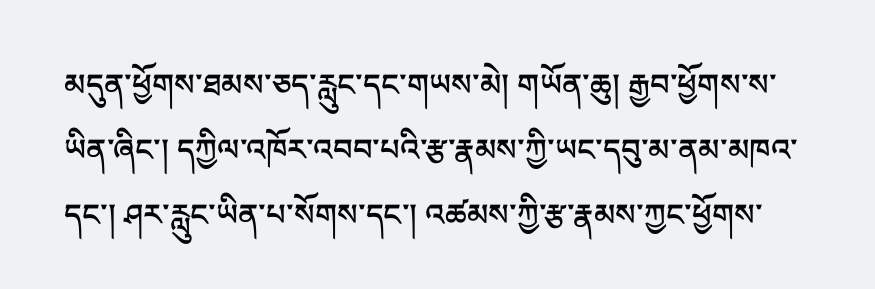མདུན་ཕྱོགས་ཐམས་ཅད་རླུང་དང་གཡས་མེ། གཡོན་ཆུ། རྒྱབ་ཕྱོགས་ས་ཡིན་ཞིང་། དཀྱིལ་འཁོར་འབབ་པའི་རྩ་རྣམས་ཀྱི་ཡང་དབུ་མ་ནམ་མཁའ་དང་། ཤར་རླུང་ཡིན་པ་སོགས་དང་། འཚམས་ཀྱི་རྩ་རྣམས་ཀྱང་ཕྱོགས་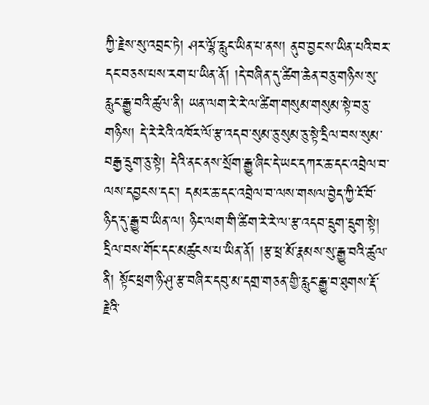ཀྱི་རྗེས་སུ་འབྲང་ཏེ། ཤར་ལྷོ་རླུང་ཡིན་པ་ནས། ནུབ་བྱང་ས་ཡིན་པའི་བར་དང་བཅས་པས་རག་པ་ཡིན་ནོ། །དེ་བཞིན་དུ་ཚིག་ཆེན་བཅུ་གཉིས་སུ་རླུང་རྒྱུ་བའི་ཚུལ་ནི། ཡན་ལག་རེ་རེ་ལ་ཚིག་གསུམ་གསུམ་སྟེ་བཅུ་གཉིས། དེ་རེ་རེའི་འཁོར་ལོ་རྩ་འདབ་སུམ་ཅུ་སུམ་ཅུ་སྟེ་དྲིལ་བས་སུམ་བརྒྱ་དྲུག་ཅུ་སྟེ། དེའི་ནང་ནས་སྲོག་རྒྱུ་ཞིང་དེ་ཡང་དཀར་ཆ་དང་འབྲེལ་བ་ལས་དབྱངས་དང་། དམར་ཆ་དང་འབྲེལ་བ་ལས་གསལ་བྱེད་ཀྱི་ངོ་བོ་ཉིད་དུ་རྒྱུ་བ་ཡིན་ལ། ཉིང་ལག་གི་ཚིག་རེ་རེ་ལ་རྩ་འདབ་དྲུག་དྲུག་སྟེ། དྲིལ་བས་གོང་དང་མཚུངས་པ་ཡིན་ནོ། །རྩ་ཕྲ་མོ་རྣམས་སུ་རྒྱུ་བའི་ཚུལ་ནི། སྟོང་ཕྲག་ཉི་ཤུ་རྩ་བཞིར་དབུ་མ་དགྲ་གཅན་གྱི་རླུང་རྒྱུ་བ་ཐུགས་རྡོ་རྗེའི་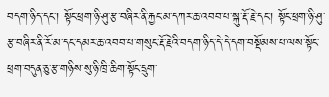བདག་ཉིད་དང་། སྟོང་ཕྲག་ཉི་ཤུ་རྩ་བཞིར་ནི་རྐྱང་མ་དཀར་ཆ་འབབ་པ་སྐུ་རྡོ་རྗེ་དང་། སྟོང་ཕྲག་ཉི་ཤུ་རྩ་བཞིར་ནི་རོ་མ་དང་དམར་ཆ་འབབ་པ་གསུང་རྡོ་རྗེའི་བདག་ཉིད་དེ་དེ་དག་བསྡོམས་པ་ལས་སྟོང་ཕྲག་བདུན་ཅུ་རྩ་གཉིས་སུ་ཉི་ཁྲི་ཆིག་སྟོང་དྲུག་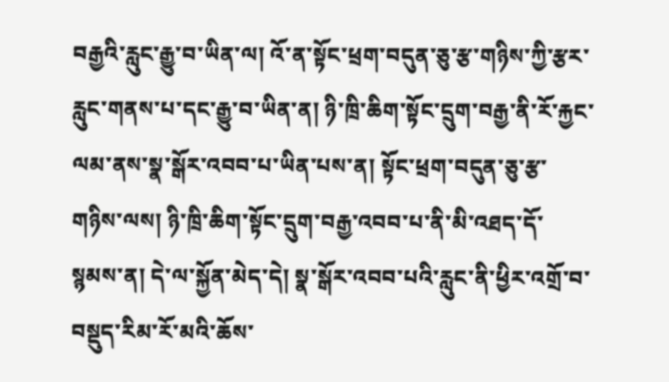བརྒྱའི་རླུང་རྒྱུ་བ་ཡིན་ལ། འོ་ན་སྟོང་ཕྲག་བདུན་ཅུ་རྩ་གཉིས་ཀྱི་རྩར་རླུང་གནས་པ་དང་རྒྱུ་བ་ཡིན་ན། ཉི་ཁྲི་ཆིག་སྟོང་དྲུག་བརྒྱ་ནི་རོ་རྐྱང་ལམ་ནས་སྣ་སྒོར་འབབ་པ་ཡིན་པས་ན། སྟོང་ཕྲག་བདུན་ཅུ་རྩ་གཉིས་ལས། ཉི་ཁྲི་ཆིག་སྟོང་དྲུག་བརྒྱ་འབབ་པ་ནི་མི་འཐད་དོ་སྙམས་ན། དེ་ལ་སྐྱོན་མེད་དེ། སྣ་སྒོར་འབབ་པའི་རླུང་ནི་ཕྱིར་འགྲོ་བ་བསྡུད་རིམ་རོ་མའི་ཆོས་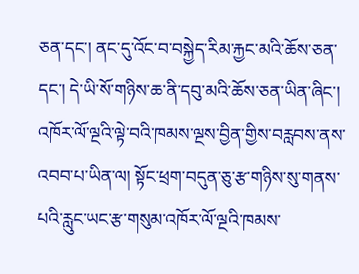ཅན་དང་། ནང་དུ་འོང་བ་བསྐྱེད་རིམ་རྐྱང་མའི་ཆོས་ཅན་དང་། དེ་ཡི་སོ་གཉིས་ཆ་ནི་དབུ་མའི་ཆོས་ཅན་ཡིན་ཞིང་། འཁོར་ལོ་ལྔའི་ལྟེ་བའི་ཁམས་ལྔས་བྱིན་གྱིས་བརླབས་ནས་འབབ་པ་ཡིན་ལ། སྟོང་ཕྲག་བདུན་ཅུ་རྩ་གཉིས་སུ་གནས་པའི་རླུང་ཡང་རྩ་གསུམ་འཁོར་ལོ་ལྔའི་ཁམས་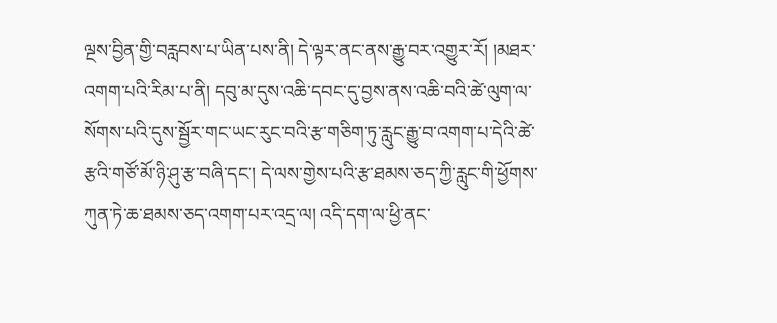ལྔས་བྱིན་གྱི་བརླབས་པ་ཡིན་པས་ནི། དེ་ལྟར་ནང་ནས་རྒྱུ་བར་འགྱུར་རོ། །མཐར་འགག་པའི་རིམ་པ་ནི། དབུ་མ་དུས་འཆི་དབང་དུ་བྱས་ནས་འཆི་བའི་ཚེ་ལུག་ལ་སོགས་པའི་དུས་སྦྱོར་གང་ཡང་རུང་བའི་རྩ་གཅིག་ཏུ་རླུང་རྒྱུ་བ་འགག་པ་དེའི་ཚེ་རྩའི་གཙོ་མོ་ཉི་ཤུ་རྩ་བཞི་དང་། དེ་ལས་གྱེས་པའི་རྩ་ཐམས་ཅད་ཀྱི་རླུང་གི་ཕྱོགས་ཀུན་ཏེ་ཆ་ཐམས་ཅད་འགག་པར་འདྲ་ལ། འདི་དག་ལ་ཕྱི་ནང་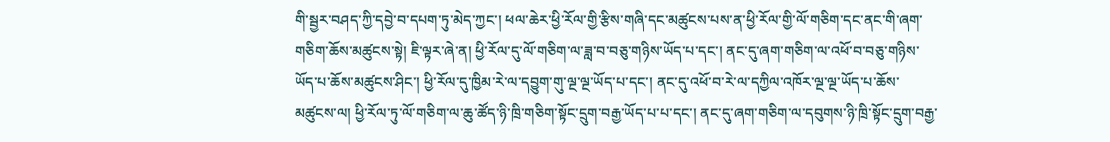གི་སྦྱར་བཤད་ཀྱི་དབྱེ་བ་དཔག་ཏུ་མེད་ཀྱང་། ཕལ་ཆེར་ཕྱི་རོལ་གྱི་རྩིས་གཞི་དང་མཚུངས་པས་ན་ཕྱི་རོལ་གྱི་ལོ་གཅིག་དང་ནང་གི་ཞག་གཅིག་ཆོས་མཚུངས་སྟེ། ཇི་ལྟར་ཞེ་ན། ཕྱི་རོལ་དུ་ལོ་གཅིག་ལ་ཟླ་བ་བཅུ་གཉིས་ཡོད་པ་དང་། ནང་དུ་ཞག་གཅིག་ལ་འཕོ་བ་བཅུ་གཉིས་ཡོད་པ་ཆོས་མཚུངས་ཤིང་། ཕྱི་རོལ་དུ་ཁྱིམ་རེ་ལ་དབྱུག་གུ་ལྔ་ལྔ་ཡོད་པ་དང་། ནང་དུ་འཕོ་བ་རེ་ལ་དཀྱིལ་འཁོར་ལྔ་ལྔ་ཡོད་པ་ཆོས་མཚུངས་ལ། ཕྱི་རོལ་ཏུ་ལོ་གཅིག་ལ་ཆུ་ཚོད་ཉི་ཁྲི་གཅིག་སྟོང་དྲུག་བརྒྱ་ཡོད་པ་པ་དང་། ནང་དུ་ཞག་གཅིག་ལ་དབུགས་ཉི་ཁྲི་སྟོང་དྲུག་བརྒྱ་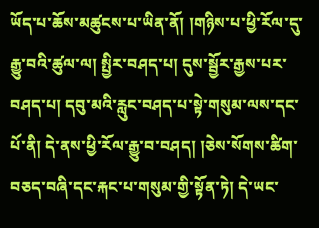ཡོད་པ་ཆོས་མཚུངས་པ་ཡིན་ནོ། །གཉིས་པ་ཕྱི་རོལ་དུ་རྒྱུ་བའི་ཚུལ་ལ། སྤྱིར་བཤད་པ། དུས་སྦྱོར་རྒྱས་པར་བཤད་པ། དབུ་མའི་རླུང་བཤད་པ་སྟེ་གསུམ་ལས་དང་པོ་ནི། དེ་ནས་ཕྱི་རོལ་རྒྱུ་བ་བཤད། །ཅེས་སོགས་ཚིག་བཅད་བཞི་དང་རྐང་པ་གསུམ་གྱི་སྟོན་ཏེ། དེ་ཡང་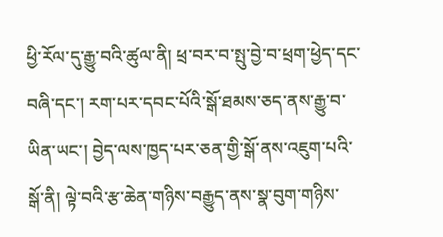ཕྱི་རོལ་དུ་རྒྱུ་བའི་ཚུལ་ནི། ཕྲ་བར་བ་སྤུ་བྱེ་བ་ཕྲག་ཕྱེད་དང་བཞི་དང་། རག་པར་དབང་པོའི་སྒོ་ཐམས་ཅད་ནས་རྒྱུ་བ་ཡིན་ཡང་། བྱེད་ལས་ཁྱད་པར་ཅན་གྱི་སྒོ་ནས་འཇུག་པའི་སྒོ་ནི། ལྟེ་བའི་རྩ་ཆེན་གཉིས་བརྒྱུད་ནས་སྣ་བུག་གཉིས་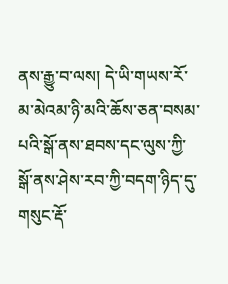ནས་རྒྱུ་བ་ལས། དེ་ཡི་གཡས་རོ་མ་མེའམ་ཉི་མའི་ཆོས་ཅན་བསམ་པའི་སྒོ་ནས་ཐབས་དང་ལུས་ཀྱི་སྒོ་ནས་ཤེས་རབ་ཀྱི་བདག་ཉིད་དུ་གསུང་རྡོ་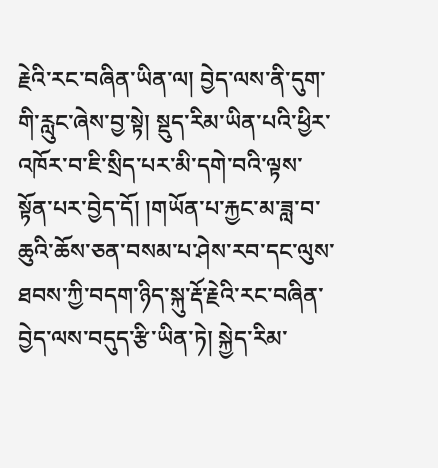རྗེའི་རང་བཞིན་ཡིན་ལ། བྱེད་ལས་ནི་དུག་གི་རླུང་ཞེས་བྱ་སྟེ། སྡུད་རིམ་ཡིན་པའི་ཕྱིར་འཁོར་བ་ཇི་སྲིད་པར་མི་དགེ་བའི་ལྟས་སྟོན་པར་བྱེད་དོ། །གཡོན་པ་རྐྱང་མ་ཟླ་བ་ཆུའི་ཆོས་ཅན་བསམ་པ་ཤེས་རབ་དང་ལུས་ཐབས་ཀྱི་བདག་ཉིད་སྐུ་རྡོ་རྗེའི་རང་བཞིན་བྱེད་ལས་བདུད་རྩི་ཡིན་ཏེ། སྐྱེད་རིམ་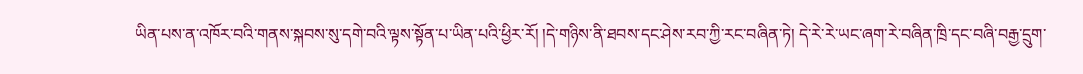ཡིན་པས་ན་འཁོར་བའི་གནས་སྐབས་སུ་དགེ་བའི་ལྟས་སྟོན་པ་ཡིན་པའི་ཕྱིར་རོ། །དེ་གཉིས་ནི་ཐབས་དང་ཤེས་རབ་ཀྱི་རང་བཞིན་ཏེ། དེ་རེ་རེ་ཡང་ཞག་རེ་བཞིན་ཁྲི་དང་བཞི་བརྒྱ་དྲུག་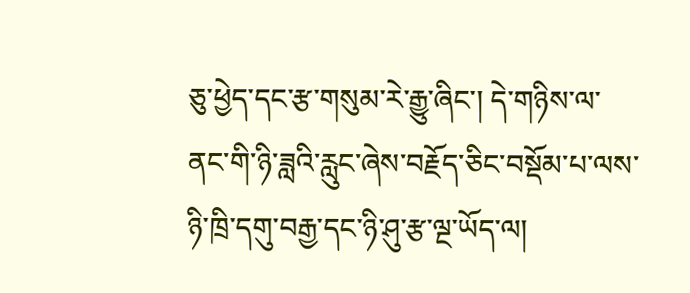ཅུ་ཕྱེད་དང་རྩ་གསུམ་རེ་རྒྱུ་ཞིང་། དེ་གཉིས་ལ་ནང་གི་ཉི་ཟླའི་རླུང་ཞེས་བརྗོད་ཅིང་བསྡོམ་པ་ལས་ཉི་ཁྲི་དགུ་བརྒྱ་དང་ཉི་ཤུ་རྩ་ལྔ་ཡོད་ལ།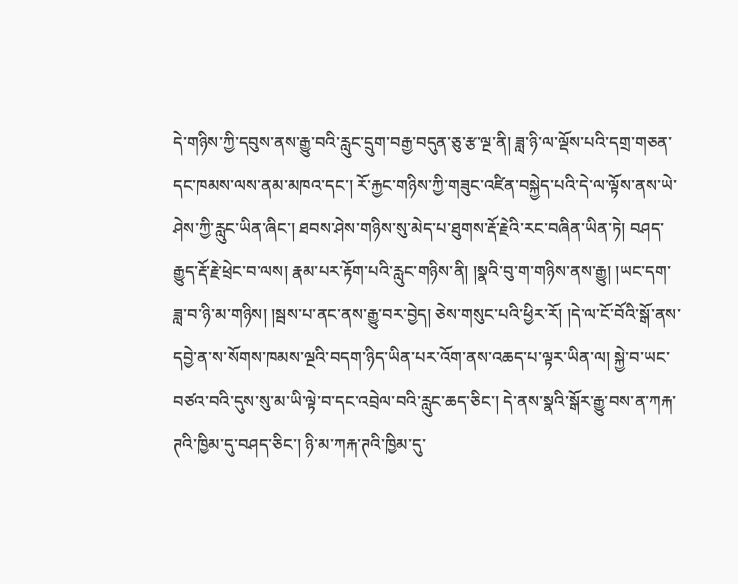དེ་གཉིས་ཀྱི་དབུས་ནས་རྒྱུ་བའི་རླུང་དྲུག་བརྒྱ་བདུན་ཅུ་རྩ་ལྔ་ནི། ཟླ་ཉི་ལ་ལྡོས་པའི་དགྲ་གཅན་དང་ཁམས་ལས་ནམ་མཁའ་དང་། རོ་རྐྱང་གཉིས་ཀྱི་གཟུང་འཛིན་བསྐྱེད་པའི་དེ་ལ་ལྟོས་ནས་ཡེ་ཤེས་ཀྱི་རླུང་ཡིན་ཞིང་། ཐབས་ཤེས་གཉིས་སུ་མེད་པ་ཐུགས་རྡོ་རྗེའི་རང་བཞིན་ཡིན་ཏེ། བཤད་རྒྱུད་རྡོ་རྗེ་ཕྲེང་བ་ལས། རྣམ་པར་རྟོག་པའི་རླུང་གཉིས་ནི། །སྣའི་བུ་ག་གཉིས་ནས་རྒྱུ། །ཡང་དག་ཟླ་བ་ཉི་མ་གཉིས། །སྦས་པ་ནང་ནས་རྒྱུ་བར་བྱེད། ཅེས་གསུང་པའི་ཕྱིར་རོ། །དེ་ལ་ངོ་བོའི་སྒོ་ནས་དབྱེ་ན་ས་སོགས་ཁམས་ལྔའི་བདག་ཉིད་ཡིན་པར་འོག་ནས་འཆད་པ་ལྟར་ཡིན་ལ། སྐྱེ་བ་ཡང་བཙའ་བའི་དུས་སུ་མ་ཡི་ལྟེ་བ་དང་འབྲེལ་བའི་རླུང་ཆད་ཅིང་། དེ་ནས་སྣའི་སྒོར་རྒྱུ་བས་ན་ཀརྐ་ཊའི་ཁྱིམ་དུ་བཤད་ཅིང་། ཉི་མ་ཀརྐ་ཊའི་ཁྱིམ་དུ་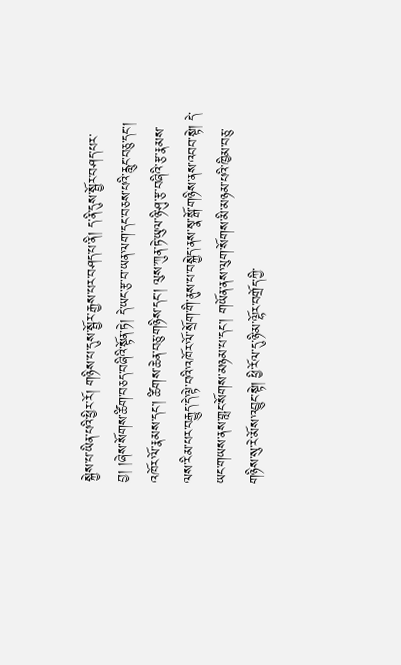སྐྱེས་པ་ཡིན་པའི་ཕྱིར་རོ། གཉིས་པ་དུས་སྦྱོར་རྒྱས་པར་བཤད་པ་ནི། ད་ནི་དུས་སྦྱོར་བཤད་པར་བྱ། །ཞེས་སོགས་ཚིག་བཅད་བཞིའི་སྟོན་ཏེ། དེ་ཡང་རྩ་བ་ཡན་ལག་དང་བཅས་པའི་རླུང་བཅུ་དང་། འཁོར་ལོ་རྣམས་དང་། ཚིགས་ཆེན་བཅུ་གཉིས་དང་། ལུས་ཀུན་ཏེ་ཡུལ་ཉི་ཤུ་རྩ་བཞིའི་རྩ་རྣམས་ལས་རིམ་པར་བརྒྱུད་དེ་ལྟེ་བའི་འཁོར་ལོ་སྲོག་གི་ནུས་པ་བསྐྱེད་ནས་སྣ་སྒོ་གཉིས་ནས་འབབ་སྟེ། དེ་ཡང་གཡས་ནས་གླང་སོགས་མཉམ་པ་དང་། གཡོན་ནས་ལུག་སོགས་མི་མཉམ་པའི་ཁྱིམ་བཅུ་གཉིས་སུ་རེ་མོས་འབྱུང་སྟེ། ཕྱི་རོལ་དུ་ཉི་མ་ལྷོར་བགྲོད་ཀྱི་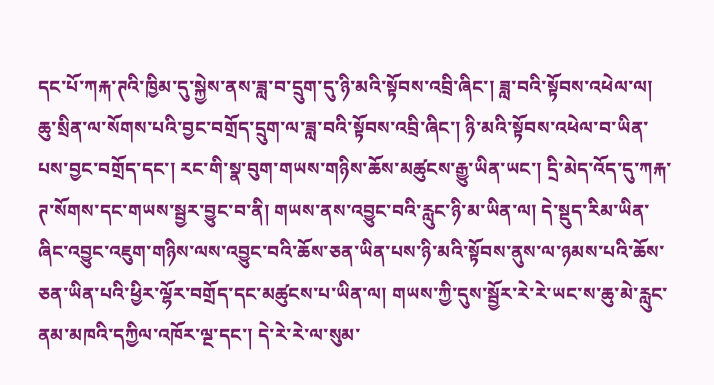དང་པོ་ཀརྐ་ཊའི་ཁྱིམ་དུ་སྐྱེས་ནས་ཟླ་བ་དྲུག་དུ་ཉི་མའི་སྟོབས་འབྲི་ཞིང་། ཟླ་བའི་སྟོབས་འཕེལ་ལ། ཆུ་སྲིན་ལ་སོགས་པའི་བྱང་བགྲོད་དྲུག་ལ་ཟླ་བའི་སྟོབས་འབྲི་ཞིང་། ཉི་མའི་སྟོབས་འཕེལ་བ་ཡིན་པས་བྱང་བགྲོད་དང་། རང་གི་སྣ་བུག་གཡས་གཉིས་ཆོས་མཚུངས་རྒྱུ་ཡིན་ཡང་། དྲི་མེད་འོད་དུ་ཀརྐ་ཊ་སོགས་དང་གཡས་སྦྱར་བྱུང་བ་ནི། གཡས་ནས་འབྱུང་བའི་རླུང་ཉི་མ་ཡིན་ལ། དེ་སྡུད་རིམ་ཡིན་ཞིང་འབྱུང་འཇུག་གཉིས་ལས་འབྱུང་བའི་ཆོས་ཅན་ཡིན་པས་ཉི་མའི་སྟོབས་ནུས་ལ་ཉམས་པའི་ཆོས་ཅན་ཡིན་པའི་ཕྱིར་ལྷོར་བགྲོད་དང་མཚུངས་པ་ཡིན་ལ། གཡས་ཀྱི་དུས་སྦྱོར་རེ་རེ་ཡང་ས་ཆུ་མེ་རླུང་ནམ་མཁའི་དཀྱིལ་འཁོར་ལྔ་དང་། དེ་རེ་རེ་ལ་སུམ་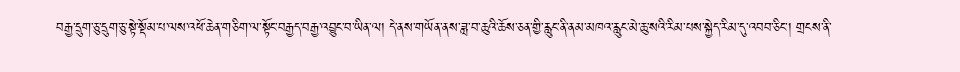བརྒྱ་དྲུག་ཅུ་དྲུག་ཅུ་སྟེ་སྡོམ་པ་ལས་འཕོ་ཆེན་གཅིག་ལ་སྟོང་བརྒྱད་བརྒྱ་འབྱུང་བ་ཡིན་ལ། དེ་ནས་གཡོན་ནས་ཟླ་བ་ཆུའི་ཆོས་ཅན་གྱི་རླུང་ནི་ནམ་མཁའ་རླུང་མེ་ཆུ་སའི་རིམ་པས་སྐྱེད་རིམ་དུ་འབབ་ཅིང་། གྲངས་ནི་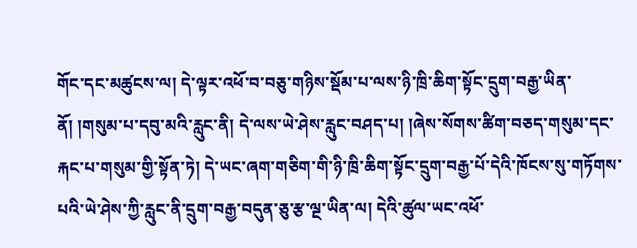གོང་དང་མཚུངས་ལ། དེ་ལྟར་འཕོ་བ་བཅུ་གཉིས་སྡོམ་པ་ལས་ཉི་ཁྲི་ཆིག་སྟོང་དྲུག་བརྒྱ་ཡིན་ནོ། །གསུམ་པ་དབུ་མའི་རླུང་ནི། དེ་ལས་ཡེ་ཤེས་རླུང་བཤད་པ། །ཞེས་སོགས་ཚིག་བཅད་གསུམ་དང་རྐང་པ་གསུམ་གྱི་སྟོན་ཏེ། དེ་ཡང་ཞག་གཅིག་གི་ཉི་ཁྲི་ཆིག་སྟོང་དྲུག་བརྒྱ་པོ་དེའི་ཁོངས་སུ་གཏོགས་པའི་ཡེ་ཤེས་ཀྱི་རླུང་ནི་དྲུག་བརྒྱ་བདུན་ཅུ་རྩ་ལྔ་ཡིན་ལ། དེའི་ཚུལ་ཡང་འཕོ་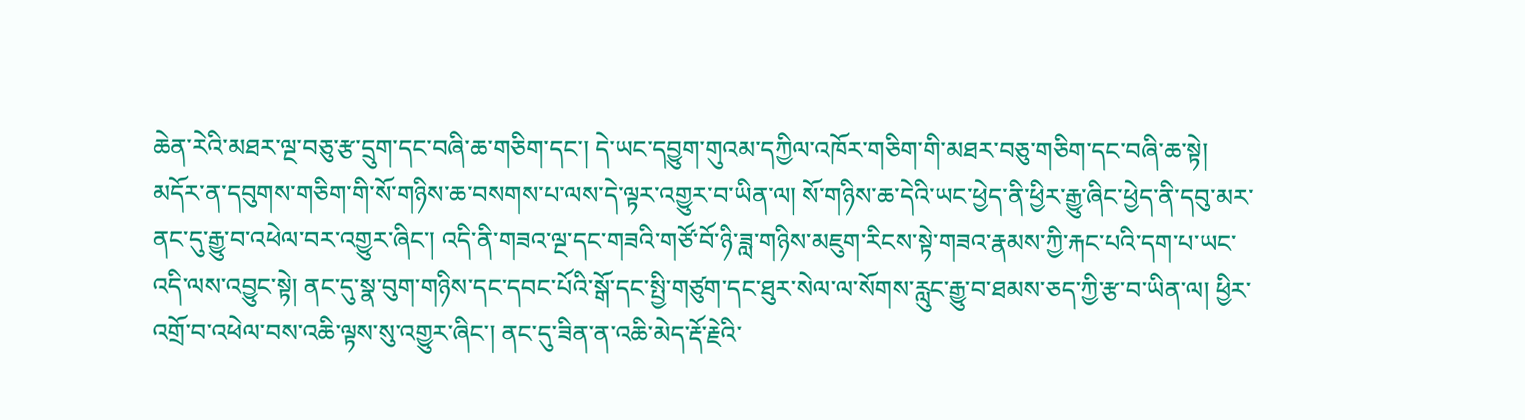ཆེན་རེའི་མཐར་ལྔ་བཅུ་རྩ་དྲུག་དང་བཞི་ཆ་གཅིག་དང་། དེ་ཡང་དབྱུག་གུའམ་དཀྱིལ་འཁོར་གཅིག་གི་མཐར་བཅུ་གཅིག་དང་བཞི་ཆ་སྟེ། མདོར་ན་དབུགས་གཅིག་གི་སོ་གཉིས་ཆ་བསགས་པ་ལས་དེ་ལྟར་འགྱུར་བ་ཡིན་ལ། སོ་གཉིས་ཆ་དེའི་ཡང་ཕྱེད་ནི་ཕྱིར་རྒྱུ་ཞིང་ཕྱེད་ནི་དབུ་མར་ནང་དུ་རྒྱུ་བ་འཕེལ་བར་འགྱུར་ཞིང་། འདི་ནི་གཟའ་ལྔ་དང་གཟའི་གཙོ་བོ་ཉི་ཟླ་གཉིས་མཇུག་རིངས་སྟེ་གཟའ་རྣམས་ཀྱི་རྐང་པའི་དག་པ་ཡང་འདི་ལས་འབྱུང་སྟེ། ནང་དུ་སྣ་བུག་གཉིས་དང་དབང་པོའི་སྒོ་དང་སྤྱི་གཙུག་དང་ཐུར་སེལ་ལ་སོགས་རླུང་རྒྱུ་བ་ཐམས་ཅད་ཀྱི་རྩ་བ་ཡིན་ལ། ཕྱིར་འགྲོ་བ་འཕེལ་བས་འཆི་ལྟས་སུ་འགྱུར་ཞིང་། ནང་དུ་ཟིན་ན་འཆི་མེད་རྡོ་རྗེའི་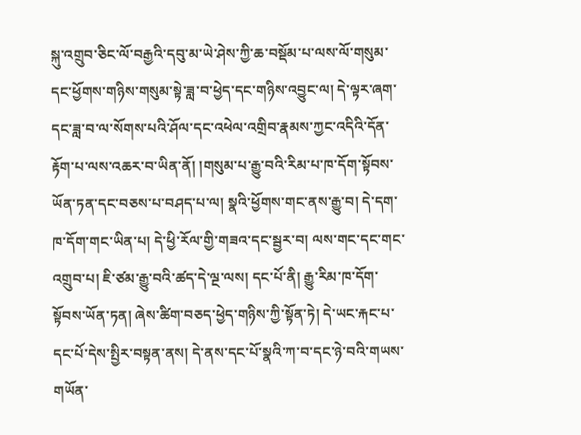སྐུ་འགྲུབ་ཅིང་ལོ་བརྒྱའི་དབུ་མ་ཡེ་ཤེས་ཀྱི་ཆ་བསྡོམ་པ་ལས་ལོ་གསུམ་དང་ཕྱོགས་གཉིས་གསུམ་སྟེ་ཟླ་བ་ཕྱེད་དང་གཉིས་འབྱུང་ལ། དེ་ལྟར་ཞག་དང་ཟླ་བ་ལ་སོགས་པའི་ཤོལ་དང་འཕེལ་འགྲིབ་རྣམས་ཀྱང་འདིའི་དོན་རྟོག་པ་ལས་འཆར་བ་ཡིན་ནོ། །གསུམ་པ་རྒྱུ་བའི་རིམ་པ་ཁ་དོག་སྟོབས་ཡོན་ཏན་དང་བཅས་པ་བཤད་པ་ལ། སྣའི་ཕྱོགས་གང་ནས་རྒྱུ་བ། དེ་དག་ཁ་དོག་གང་ཡིན་པ། དེ་ཕྱི་རོལ་གྱི་གཟའ་དང་སྦྱར་བ། ལས་གང་དང་གང་འགྲུབ་པ། ཇི་ཙམ་རྒྱུ་བའི་ཚད་དེ་ལྔ་ལས། དང་པོ་ནི། རྒྱུ་རིམ་ཁ་དོག་སྟོབས་ཡོན་ཏན། ཞེས་ཚིག་བཅད་ཕྱེད་གཉིས་ཀྱི་སྟོན་ཏེ། དེ་ཡང་རྐང་པ་དང་པོ་དེས་སྤྱིར་བསྟན་ནས། དེ་ནས་དང་པོ་སྣའི་ཀ་བ་དང་ཉེ་བའི་གཡས་གཡོན་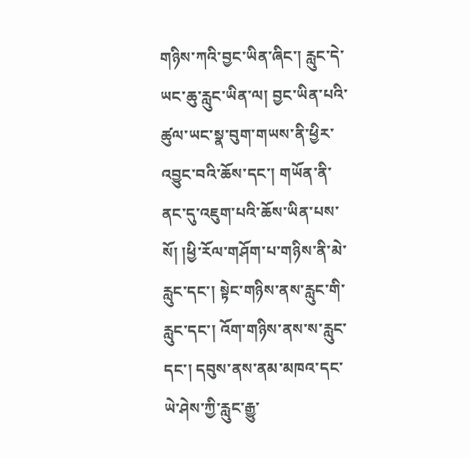གཉིས་ཀའི་བྱང་ཡིན་ཞིང་། རླུང་དེ་ཡང་ཆུ་རླུང་ཡིན་ལ། བྱང་ཡིན་པའི་ཚུལ་ཡང་སྣ་བུག་གཡས་ནི་ཕྱིར་འབྱུང་བའི་ཆོས་དང་། གཡོན་ནི་ནང་དུ་འཇུག་པའི་ཆོས་ཡིན་པས་སོ། །ཕྱི་རོལ་གཤོག་པ་གཉིས་ནི་མེ་རླུང་དང་། སྟེང་གཉིས་ནས་རླུང་གི་རླུང་དང་། འོག་གཉིས་ནས་ས་རླུང་དང་། དབུས་ནས་ནམ་མཁའ་དང་ཡེ་ཤེས་ཀྱི་རླུང་རྒྱུ་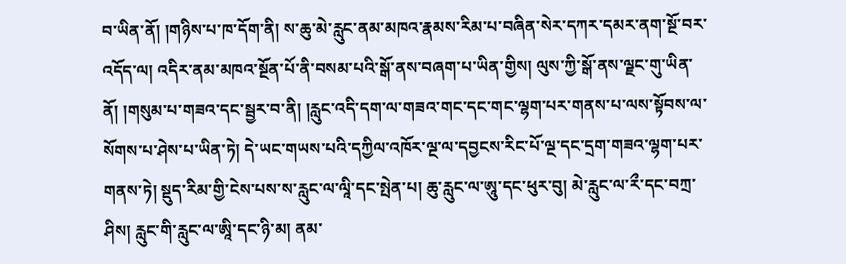བ་ཡིན་ནོ། །གཉིས་པ་ཁ་དོག་ནི། ས་ཆུ་མེ་རླུང་ནམ་མཁའ་རྣམས་རིམ་པ་བཞིན་སེར་དཀར་དམར་ནག་སྔོ་བར་འདོད་ལ། འདིར་ནམ་མཁའ་སྔོན་པོ་ནི་བསམ་པའི་སྒོ་ནས་བཞག་པ་ཡིན་གྱིས། ལུས་ཀྱི་སྒོ་ནས་ལྗང་གུ་ཡིན་ནོ། །གསུམ་པ་གཟའ་དང་སྦྱར་བ་ནི། །རླུང་འདི་དག་ལ་གཟའ་གང་དང་གང་ལྷག་པར་གནས་པ་ལས་སྟོབས་ལ་སོགས་པ་ཤེས་པ་ཡིན་ཏེ། དེ་ཡང་གཡས་པའི་དཀྱིལ་འཁོར་ལྔ་ལ་དབྱངས་རིང་པོ་ལྔ་དང་དྲག་གཟའ་ལྷག་པར་གནས་ཏེ། སྡུད་རིམ་གྱི་ངེས་པས་ས་རླུང་ལ་ལཱི་དང་སྤེན་པ། ཆུ་རླུང་ལ་ཨཱུ་དང་ཕུར་བུ། མེ་རླུང་ལ་རྀ་དང་བཀྲ་ཤིས། རླུང་གི་རླུང་ལ་ཨཱི་དང་ཉི་མ། ནམ་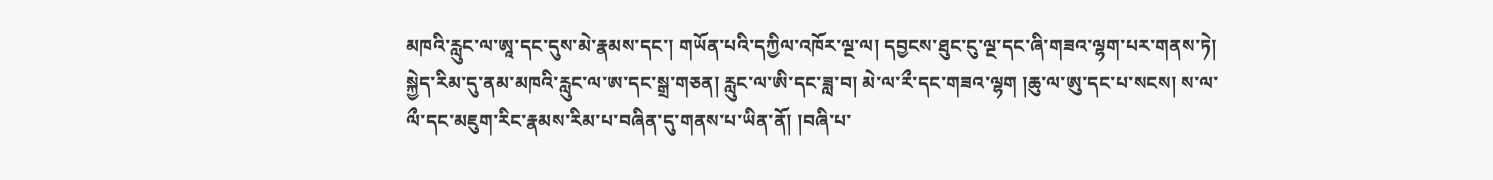མཁའི་རླུང་ལ་ཨཱ་དང་དུས་མེ་རྣམས་དང་། གཡོན་པའི་དཀྱིལ་འཁོར་ལྔ་ལ། དབྱངས་ཐུང་ངུ་ལྔ་དང་ཞི་གཟའ་ལྷག་པར་གནས་ཏེ། སྐྱེད་རིམ་དུ་ནམ་མཁའི་རླུང་ལ་ཨ་དང་སྒྲ་གཅན། རླུང་ལ་ཨི་དང་ཟླ་བ། མེ་ལ་རྀ་དང་གཟའ་ལྷག །ཆུ་ལ་ཨུ་དང་པ་སངས། ས་ལ་ལྀ་དང་མཇུག་རིང་རྣམས་རིམ་པ་བཞིན་དུ་གནས་པ་ཡིན་ནོ། །བཞི་པ་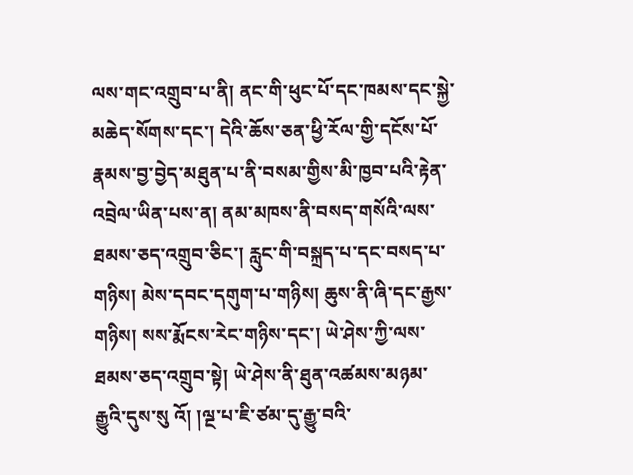ལས་གང་འགྲུབ་པ་ནི། ནང་གི་ཕུང་པོ་དང་ཁམས་དང་སྐྱེ་མཆེད་སོགས་དང་། དེའི་ཆོས་ཅན་ཕྱི་རོལ་གྱི་དངོས་པོ་རྣམས་བྱ་བྱེད་མཐུན་པ་ནི་བསམ་གྱིས་མི་ཁྱབ་པའི་རྟེན་འབྲེལ་ཡིན་པས་ན། ནམ་མཁས་ནི་བསད་གསོའི་ལས་ཐམས་ཅད་འགྲུབ་ཅིང་། རླུང་གི་བསྐྲད་པ་དང་བསད་པ་གཉིས། མེས་དབང་དགུག་པ་གཉིས། ཆུས་ནི་ཞི་དང་རྒྱས་གཉིས། སས་རྨོངས་རེང་གཉིས་དང་། ཡེ་ཤེས་ཀྱི་ལས་ཐམས་ཅད་འགྲུབ་སྟེ། ཡེ་ཤེས་ནི་ཐུན་འཚམས་མཉམ་རྒྱུའི་དུས་སུ འོ། །ལྔ་པ་ཇི་ཙམ་དུ་རྒྱུ་བའི་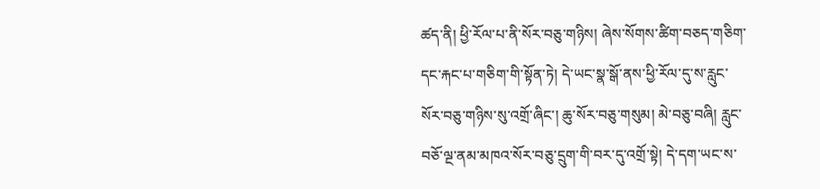ཚད་ནི། ཕྱི་རོལ་པ་ནི་སོར་བཅུ་གཉིས། ཞེས་སོགས་ཚིག་བཅད་གཅིག་དང་རྐང་པ་གཅིག་གི་སྟོན་ཏེ། དེ་ཡང་སྣ་སྒོ་ནས་ཕྱི་རོལ་དུ་ས་རླུང་སོར་བཅུ་གཉིས་སུ་འགྲོ་ཞིང་། ཆུ་སོར་བཅུ་གསུམ། མེ་བཅུ་བཞི། རླུང་བཅོ་ལྔ་ནམ་མཁའ་སོར་བཅུ་དྲུག་གི་བར་དུ་འགྲོ་སྟེ། དེ་དག་ཡང་ས་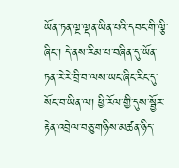ཡོན་ཏན་ལྔ་ལྡན་ཡིན་པའི་དབང་གི་ལྕི་ཞིང་། དེ་ནས་རིམ་པ་བཞིན་དུ་ཡོན་ཏན་རེ་རེ་བྲི་བ་ལས་ཡང་ཞིང་རིང་དུ་སོང་བ་ཡིན་ལ། ཕྱི་རོལ་གྱི་དུས་སྦྱོར་རྟེན་འབྲེལ་བཅུ་གཉིས་མཚན་ཉིད་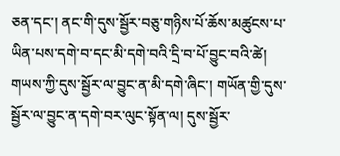ཅན་དང་། ནང་གི་དུས་སྦྱོར་བཅུ་གཉིས་པོ་ཆོས་མཚུངས་པ་ཡིན་པས་དགེ་བ་དང་མི་དགེ་བའི་དྲི་བ་པོ་བྱུང་བའི་ཚེ། གཡས་ཀྱི་དུས་སྦྱོར་ལ་བྱུང་ན་མི་དགེ་ཞིང་། གཡོན་གྱི་དུས་སྦྱོར་ལ་བྱུང་ན་དགེ་བར་ལུང་སྟོན་ལ། དུས་སྦྱོར་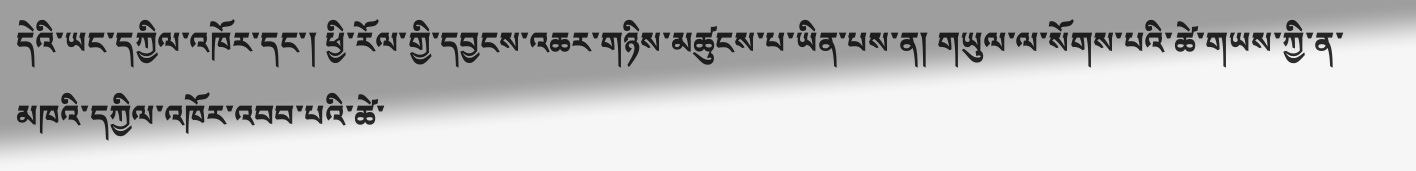དེའི་ཡང་དཀྱིལ་འཁོར་དང་། ཕྱི་རོལ་གྱི་དབྱངས་འཆར་གཉིས་མཚུངས་པ་ཡིན་པས་ན། གཡུལ་ལ་སོགས་པའི་ཚེ་གཡས་ཀྱི་ན་མཁའི་དཀྱིལ་འཁོར་འབབ་པའི་ཚེ་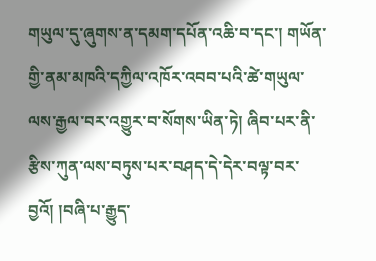གཡུལ་དུ་ཞུགས་ན་དམག་དཔོན་འཆི་བ་དང་། གཡོན་གྱི་ནམ་མཁའི་དཀྱིལ་འཁོར་འབབ་པའི་ཚེ་གཡུལ་ལས་རྒྱལ་བར་འགྱུར་བ་སོགས་ཡིན་ཏེ། ཞིབ་པར་ནི་རྩིས་ཀུན་ལས་བཏུས་པར་བཤད་དེ་དེར་བལྟ་བར་བྱའོ། །བཞི་པ་རྒྱུད་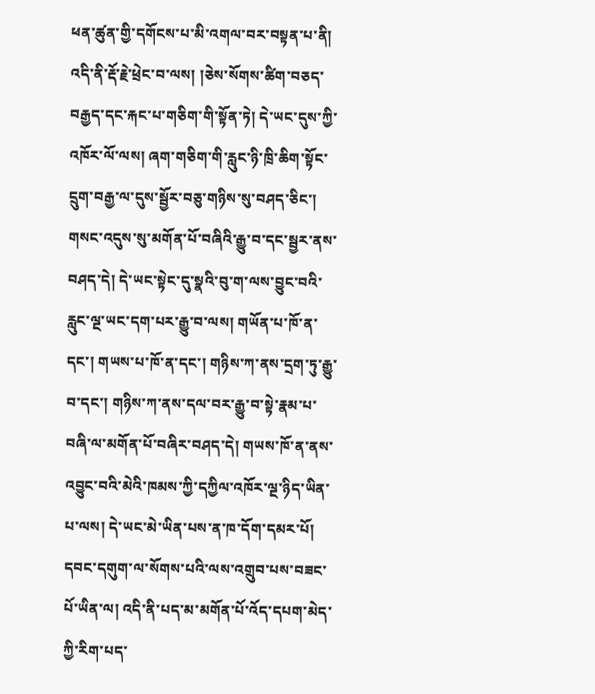ཕན་ཚུན་གྱི་དགོངས་པ་མི་འགལ་བར་བསྟན་པ་ནི། འདི་ནི་རྡོ་རྗེ་ཕྲེང་བ་ལས། །ཅེས་སོགས་ཚིག་བཅད་བརྒྱད་དང་རྐང་པ་གཅིག་གི་སྟོན་ཏེ། དེ་ཡང་དུས་ཀྱི་འཁོར་ལོ་ལས། ཞག་གཅིག་གི་རླུང་ཉི་ཁྲི་ཆིག་སྟོང་དྲུག་བརྒྱ་ལ་དུས་སྦྱོར་བཅུ་གཉིས་སུ་བཤད་ཅིང་། གསང་འདུས་སུ་མགོན་པོ་བཞིའི་རྒྱུ་བ་དང་སྦྱར་ནས་བཤད་དེ། དེ་ཡང་སྟེང་དུ་སྣའི་བུ་ག་ལས་བྱུང་བའི་རླུང་ལྔ་ཡང་དག་པར་རྒྱུ་བ་ལས། གཡོན་པ་ཁོ་ན་དང་། གཡས་པ་ཁོ་ན་དང་། གཉིས་ཀ་ནས་དྲག་ཏུ་རྒྱུ་བ་དང་། གཉིས་ཀ་ནས་དལ་བར་རྒྱུ་བ་སྟེ་རྣམ་པ་བཞི་ལ་མགོན་པོ་བཞིར་བཤད་དེ། གཡས་ཁོ་ན་ནས་འབྱུང་བའི་མེའི་ཁམས་ཀྱི་དཀྱིལ་འཁོར་ལྔ་ཉིད་ཡིན་པ་ལས། དེ་ཡང་མེ་ཡིན་པས་ན་ཁ་དོག་དམར་པོ། དབང་དགུག་ལ་སོགས་པའི་ལས་འགྲུབ་པས་བཟང་པོ་ཡིན་ལ། འདི་ནི་པད་མ་མགོན་པོ་འོད་དཔག་མེད་ཀྱི་རིག་པད་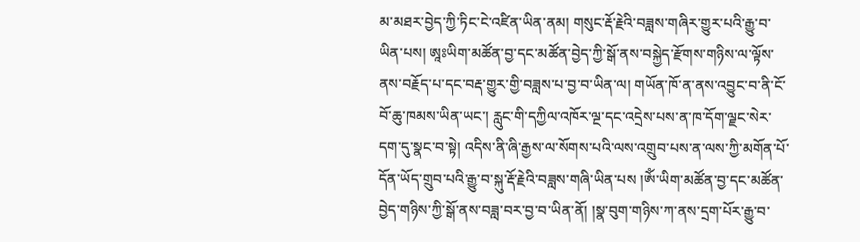མ་མཐར་བྱེད་ཀྱི་ཏིང་ངེ་འཛིན་ཡིན་ནམ། གསུང་རྡོ་རྗེའི་བཟླས་གཞིར་གྱུར་པའི་རྒྱུ་བ་ཡིན་པས། ཨཱཿཡིག་མཚོན་བྱ་དང་མཚོན་བྱེད་ཀྱི་སྒོ་ནས་བསྐྱེད་རྫོགས་གཉིས་ལ་ལྟོས་ནས་བརྗོད་པ་དང་བརྡ་གྱུར་གྱི་བཟླས་པ་བྱ་བ་ཡིན་ལ། གཡོན་ཁོ་ན་ནས་འབྱུང་བ་ནི་ངོ་བོ་ཆུ་ཁམས་ཡིན་ཡང་། རླུང་གི་དཀྱིལ་འཁོར་ལྔ་དང་འདྲེས་པས་ན་ཁ་དོག་ལྗང་སེར་དག་དུ་སྣང་བ་སྟེ། འདིས་ནི་ཞི་རྒྱས་ལ་སོགས་པའི་ལས་འགྲུབ་པས་ན་ལས་ཀྱི་མགོན་པོ་དོན་ཡོད་གྲུབ་པའི་རྒྱུ་བ་སྐུ་རྡོ་རྗེའི་བཟླས་གཞི་ཡིན་པས །ཨོཾ་ཡིག་མཚོན་བྱ་དང་མཚོན་བྱེད་གཉིས་ཀྱི་སྒོ་ནས་བཟླ་བར་བྱ་བ་ཡིན་ནོ། །སྣ་བུག་གཉིས་ཀ་ནས་དྲག་པོར་རྒྱུ་བ་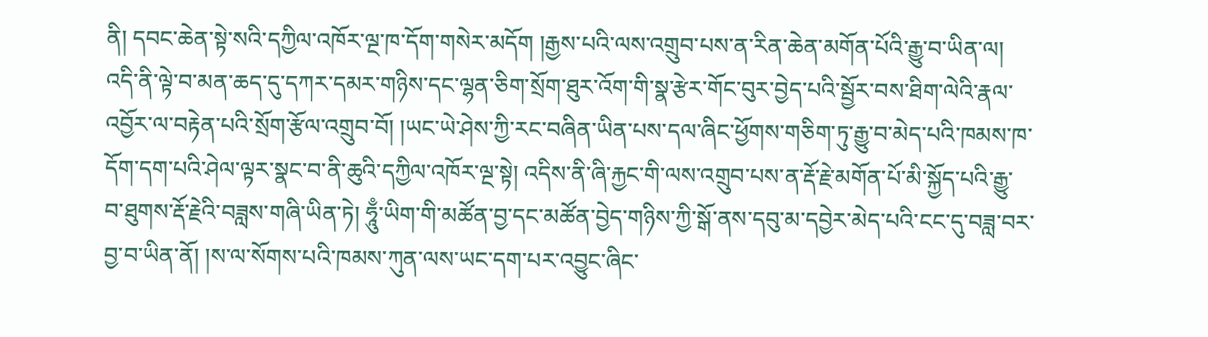ནི། དབང་ཆེན་སྟེ་སའི་དཀྱིལ་འཁོར་ལྔ་ཁ་དོག་གསེར་མདོག །རྒྱས་པའི་ལས་འགྲུབ་པས་ན་རིན་ཆེན་མགོན་པོའི་རྒྱུ་བ་ཡིན་ལ། འདི་ནི་ལྟེ་བ་མན་ཆད་དུ་དཀར་དམར་གཉིས་དང་ལྷན་ཅིག་སྲོག་ཐུར་འོག་གི་སྣ་རྩེར་གོང་བུར་བྱེད་པའི་སྦྱོར་བས་ཐིག་ལེའི་རྣལ་འབྱོར་ལ་བརྟེན་པའི་སྲོག་རྩོལ་འགྲུབ་བོ། །ཡང་ཡེ་ཤེས་ཀྱི་རང་བཞིན་ཡིན་པས་དལ་ཞིང་ཕྱོགས་གཅིག་ཏུ་རྒྱུ་བ་མེད་པའི་ཁམས་ཁ་དོག་དག་པའི་ཤེལ་ལྟར་སྣང་བ་ནི་ཆུའི་དཀྱིལ་འཁོར་ལྔ་སྟེ། འདིས་ནི་ཞི་རྐྱང་གི་ལས་འགྲུབ་པས་ན་རྡོ་རྗེ་མགོན་པོ་མི་སྐྱོད་པའི་རྒྱུ་བ་ཐུགས་རྡོ་རྗེའི་བཟླས་གཞི་ཡིན་ཏེ། ཧཱུྃ་ཡིག་གི་མཚོན་བྱ་དང་མཚོན་བྱེད་གཉིས་ཀྱི་སྒོ་ནས་དབུ་མ་དབྱེར་མེད་པའི་ངང་དུ་བཟླ་བར་བྱ་བ་ཡིན་ནོ། །ས་ལ་སོགས་པའི་ཁམས་ཀུན་ལས་ཡང་དག་པར་འབྱུང་ཞིང་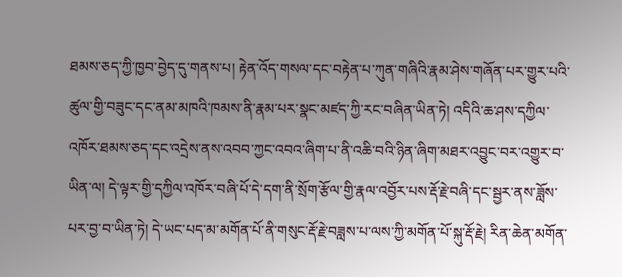ཐམས་ཅད་ཀྱི་ཁྱབ་བྱེད་དུ་གནས་པ། རྟེན་འོད་གསལ་དང་བརྟེན་པ་ཀུན་གཞིའི་རྣམ་ཤེས་གཞོན་པར་གྱུར་པའི་ཚུལ་གྱི་བཟུང་དང་ནམ་མཁའི་ཁམས་ནི་རྣམ་པར་སྣང་མཛད་ཀྱི་རང་བཞིན་ཡིན་ཏེ། འདིའི་ཆ་ཤས་དཀྱིལ་འཁོར་ཐམས་ཅད་དང་འདྲེས་ནས་འབབ་ཀྱང་འབའ་ཞིག་པ་ནི་འཆི་བའི་ཉིན་ཞིག་མཐར་འབྱུང་བར་འགྱུར་བ་ཡིན་ལ། དེ་ལྟར་གྱི་དཀྱིལ་འཁོར་བཞི་པོ་དེ་དག་ནི་སྲོག་རྩོལ་གྱི་རྣལ་འབྱོར་པས་རྡོ་རྗེ་བཞི་དང་སྦྱར་ནས་ཟློས་པར་བྱ་བ་ཡིན་ཏེ། དེ་ཡང་པད་མ་མགོན་པོ་ནི་གསུང་རྡོ་རྗེ་བཟླས་པ་ལས་ཀྱི་མགོན་པོ་སྐུ་རྡོ་རྗེ། རིན་ཆེན་མགོན་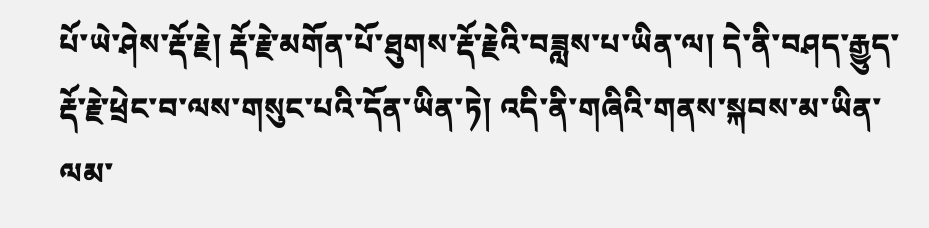པོ་ཡེ་ཤེས་རྡོ་རྗེ། རྡོ་རྗེ་མགོན་པོ་ཐུགས་རྡོ་རྗེའི་བཟླས་པ་ཡིན་ལ། དེ་ནི་བཤད་རྒྱུད་རྡོ་རྗེ་ཕྲེང་བ་ལས་གསུང་པའི་དོན་ཡིན་ཏེ། འདི་ནི་གཞིའི་གནས་སྐབས་མ་ཡིན་ལམ་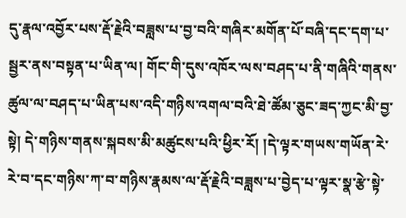དུ་རྣལ་འབྱོར་པས་རྡོ་རྗེའི་བཟླས་པ་བྱ་བའི་གཞིར་མགོན་པོ་བཞི་དང་དག་པ་སྦྱར་ནས་བསྟན་པ་ཡིན་ལ། གོང་གི་དུས་འཁོར་ལས་བཤད་པ་ནི་གཞིའི་གནས་ཚུལ་ལ་བཤད་པ་ཡིན་པས་འདི་གཉིས་འགལ་བའི་ཐེ་ཚོམ་ཅུང་ཟད་ཀྱང་མི་བྱ་སྟེ། དེ་གཉིས་གནས་སྐབས་མི་མཚུངས་པའི་ཕྱིར་རོ། །དེ་ལྟར་གཡས་གཡོན་རེ་རེ་བ་དང་གཉིས་ཀ་བ་གཉིས་རྣམས་ལ་རྡོ་རྗེའི་བཟླས་པ་བྱེད་པ་ལྟར་སྣ་རྩེ་སྟེ་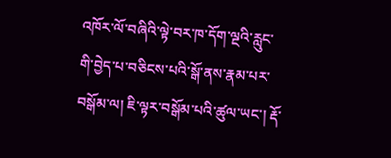འཁོར་ལོ་བཞིའི་ལྟེ་བར་ཁ་དོག་ལྔའི་རླུང་གི་བྱེད་པ་བཅིངས་པའི་སྒོ་ནས་རྣམ་པར་བསྒོམ་ལ། ཇི་ལྟར་བསྒོམ་པའི་ཚུལ་ཡང་། རྡོ་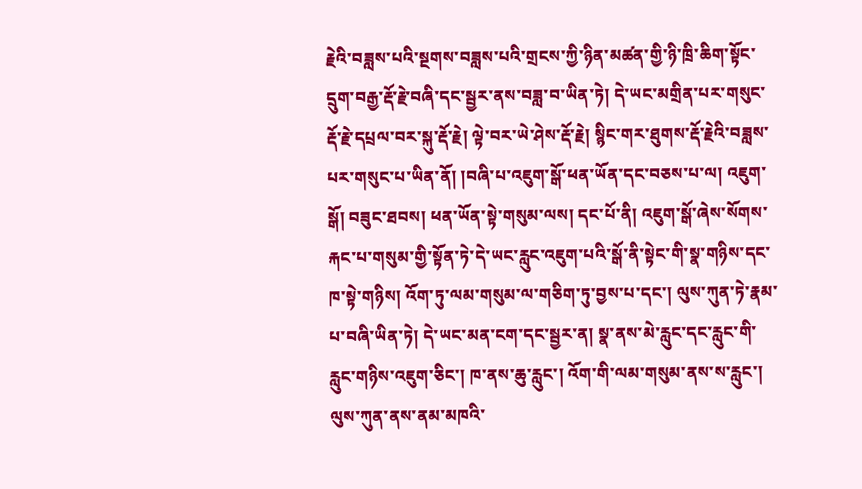རྗེའི་བཟླས་པའི་སྔགས་བཟླས་པའི་གྲངས་ཀྱི་ཉིན་མཚན་གྱི་ཉི་ཁྲི་ཆིག་སྟོང་དྲུག་བརྒྱ་རྡོ་རྗེ་བཞི་དང་སྦྱར་ནས་བཟླ་བ་ཡིན་ཏེ། དེ་ཡང་མགྲིན་པར་གསུང་རྡོ་རྗེ་དཔྲལ་བར་སྐུ་རྡོ་རྗེ། ལྟེ་བར་ཡེ་ཤེས་རྡོ་རྗེ། སྙིང་གར་ཐུགས་རྡོ་རྗེའི་བཟླས་པར་གསུང་པ་ཡིན་ནོ། །བཞི་པ་འཇུག་སྒོ་ཕན་ཡོན་དང་བཅས་པ་ལ། འཇུག་སྒོ། བཟུང་ཐབས། ཕན་ཡོན་སྟེ་གསུམ་ལས། དང་པོ་ནི། འཇུག་སྒོ་ཞེས་སོགས་རྐང་པ་གསུམ་གྱི་སྟོན་ཏེ་དེ་ཡང་རླུང་འཇུག་པའི་སྒོ་ནི་སྟེང་གི་སྣ་གཉིས་དང་ཁ་སྟེ་གཉིས། འོག་ཏུ་ལམ་གསུམ་ལ་གཅིག་ཏུ་བྱས་པ་དང་། ལུས་ཀུན་ཏེ་རྣམ་པ་བཞི་ཡིན་ཏེ། དེ་ཡང་མན་ངག་དང་སྦྱར་ན། སྣ་ནས་མེ་རླུང་དང་རླུང་གི་རླུང་གཉིས་འཇུག་ཅིང་། ཁ་ནས་ཆུ་རླུང་། འོག་གི་ལམ་གསུམ་ནས་ས་རླུང་། ལུས་ཀུན་ནས་ནམ་མཁའི་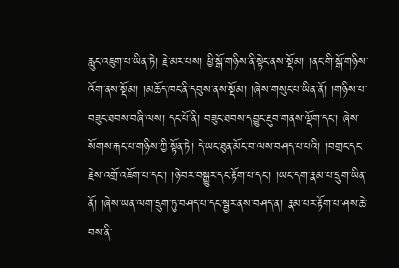རླུང་འཇུག་པ་ཡིན་ཏེ། རྗེ་མར་པས། ཕྱི་སྒོ་གཉིས་ནི་སྟེང་ནས་སྡོམ། །ནང་གི་སྒོ་གཉིས་འོག་ནས་སྡོམ། །མཆོད་ཁང་ནི་དབུས་ནས་སྡོམ། །ཞེས་གསུང་པ་ཡིན་ནོ། །གཉིས་པ་བཟུང་ཐབས་བཞི་ལས། དང་པོ་ནི། བཟུང་ཐབས་དབྱུང་རྔུབ་གནས་ལྡོག་དང་། ཞེས་སོགས་རྐང་པ་གཉིས་ཀྱི་སྟོན་ཏེ། དེ་ཡང་ཐུན་མོང་བ་ལས་བཤད་པ་པའི། །བགྲང་དང་རྗེས་འགྲོ་འཇོག་པ་དང་། །ཉེ་བར་བསྒྱུར་དང་རྟོག་པ་དང་། །ཡང་དག་རྣམ་པ་དྲུག་ཡིན་ནོ། །ཞེས་ཡན་ལག་དྲུག་ཏུ་བཤད་པ་དང་སྦྱར་ནས་བཤད་ན། རྣམ་པར་རྟོག་པ་ཤས་ཆེ་བས་ནི་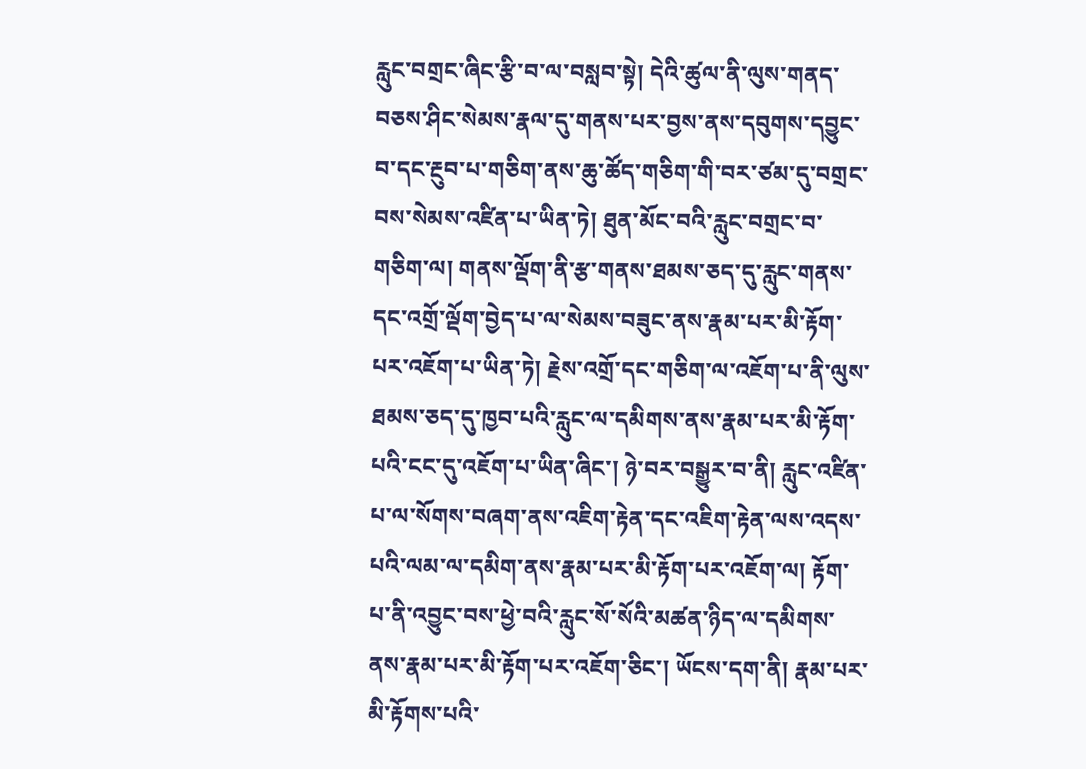རླུང་བགྲང་ཞིང་རྩི་བ་ལ་བསླབ་སྟེ། དེའི་ཚུལ་ནི་ལུས་གནད་བཅས་ཤིང་སེམས་རྣལ་དུ་གནས་པར་བྱས་ནས་དབུགས་དབྱུང་བ་དང་རྔུབ་པ་གཅིག་ནས་ཆུ་ཚོད་གཅིག་གི་བར་ཙམ་དུ་བགྲང་བས་སེམས་འཛིན་པ་ཡིན་ཏེ། ཐུན་མོང་བའི་རླུང་བགྲང་བ་གཅིག་ལ། གནས་ལྡོག་ནི་རྩ་གནས་ཐམས་ཅད་དུ་རླུང་གནས་དང་འགྲོ་ལྡོག་བྱེད་པ་ལ་སེམས་བཟུང་ནས་རྣམ་པར་མི་རྟོག་པར་འཇོག་པ་ཡིན་ཏེ། རྗེས་འགྲོ་དང་གཅིག་ལ་འཇོག་པ་ནི་ལུས་ཐམས་ཅད་དུ་ཁྱབ་པའི་རླུང་ལ་དམིགས་ནས་རྣམ་པར་མི་རྟོག་པའི་ངང་དུ་འཇོག་པ་ཡིན་ཞིང་། ཉེ་བར་བསྒྱུར་བ་ནི། རླུང་འཛིན་པ་ལ་སོགས་བཞག་ནས་འཇིག་རྟེན་དང་འཇིག་རྟེན་ལས་འདས་པའི་ལམ་ལ་དམིག་ནས་རྣམ་པར་མི་རྟོག་པར་འཇོག་ལ། རྟོག་པ་ནི་འབྱུང་བས་ཕྱེ་བའི་རླུང་སོ་སོའི་མཚན་ཉིད་ལ་དམིགས་ནས་རྣམ་པར་མི་རྟོག་པར་འཇོག་ཅིང་། ཡོངས་དག་ནི། རྣམ་པར་མི་རྟོགས་པའི་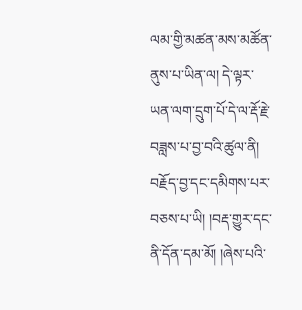ལམ་གྱི་མཚན་མས་མཚོན་ནུས་པ་ཡིན་ལ། དེ་ལྟར་ཡན་ལག་དྲུག་པོ་དེ་ལ་རྡོ་རྗེ་བཟླས་པ་བྱ་བའི་ཚུལ་ནི། བརྗོད་བྱ་དང་དམིགས་པར་བཅས་པ་ཡི། །བརྡ་གྱུར་དང་ནི་དོན་དམ་མོ། །ཞེས་པའི་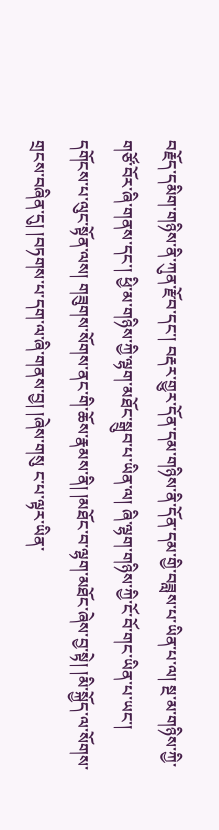བརྗོད་དམིག་གཉིས་ནི་ཀུན་རྫོབ་དང་། བརྡར་གྱུར་དོན་དམ་གཉིས་ནི་དོན་དམ་གྱི་བཟླས་པ་ཡིན་པ་ལ། སྔ་མ་གཉིས་ཀྱི་གཙོ་བོར་ཞི་གནས་དང་། ཕྱི་མ་གཉིས་ཀྱི་ལྷག་མཐོང་སྒྲུབ་པ་ཡིན་ལ། ཞི་ལྷག་གཉིས་ཀྱི་ངོ་བོ་གང་ཡིན་པ་ཡང་། དགོངས་པ་ལུང་སྟོན་ལས། གཟུགས་སོགས་ནང་གི་ཆོས་རྣམས་ནི། །མཐོང་བ་ལྷག་མཐོང་ཞེས་བྱ་སྟེ། །མི་སྐྱོད་ལ་སོགས་གྲངས་བཞིན་དུ། །བཏགས་པ་དག་ལ་ཞི་གནས་བྱ། །ཞེས་གསུ ང་པ་ལྟར་ཡིན་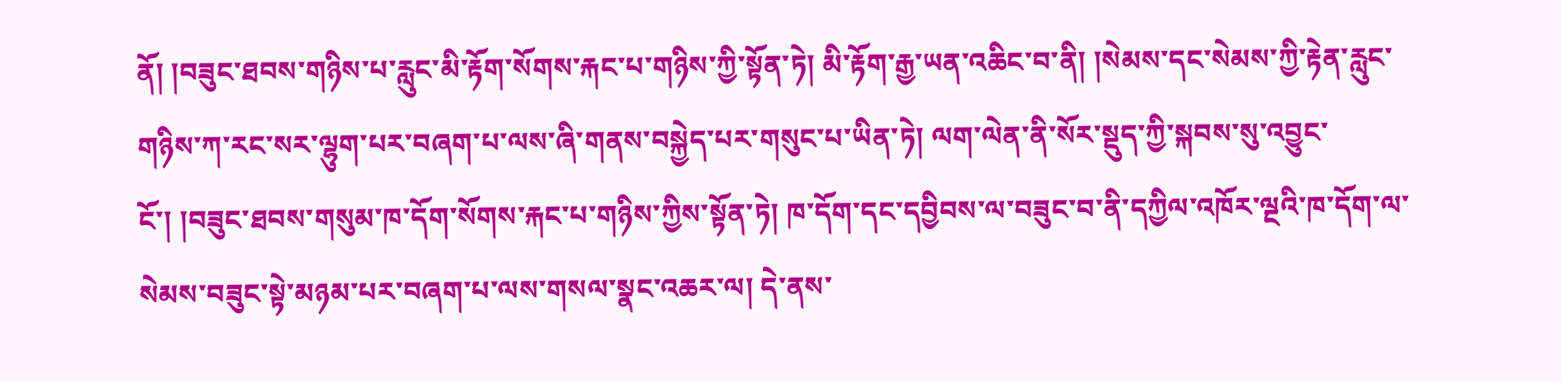ནོ། །བཟུང་ཐབས་གཉིས་པ་རླུང་མི་རྟོག་སོགས་རྐང་པ་གཉིས་ཀྱི་སྟོན་ཏེ། མི་རྟོག་རྒྱ་ཡན་འཆིང་བ་ནི། །སེམས་དང་སེམས་ཀྱི་རྟེན་རླུང་གཉིས་ཀ་རང་སར་ལྷུག་པར་བཞག་པ་ལས་ཞི་གནས་བསྐྱེད་པར་གསུང་པ་ཡིན་ཏེ། ལག་ལེན་ནི་སོར་སྡུད་ཀྱི་སྐབས་སུ་འབྱུང་ངོ་། །བཟུང་ཐབས་གསུམ་ཁ་དོག་སོགས་རྐང་པ་གཉིས་ཀྱིས་སྟོན་ཏེ། ཁ་དོག་དང་དབྱིབས་ལ་བཟུང་བ་ནི་དཀྱིལ་འཁོར་ལྔའི་ཁ་དོག་ལ་སེམས་བཟུང་སྟེ་མཉམ་པར་བཞག་པ་ལས་གསལ་སྣང་འཆར་ལ། དེ་ནས་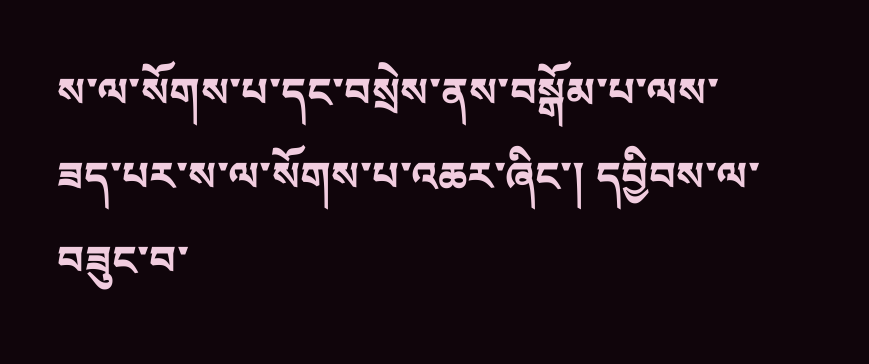ས་ལ་སོགས་པ་དང་བསྲེས་ནས་བསྒོམ་པ་ལས་ཟད་པར་ས་ལ་སོགས་པ་འཆར་ཞིང་། དབྱིབས་ལ་བཟུང་བ་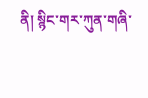ནི། སྙིང་གར་ཀུན་གཞི་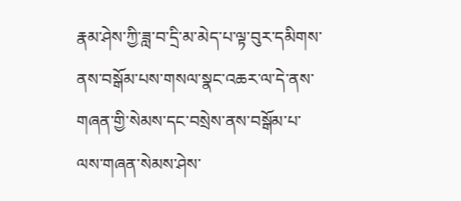རྣམ་ཤེས་ཀྱི་ཟླ་བ་དྲི་མ་མེད་པ་ལྟ་བུར་དམིགས་ནས་བསྒོམ་པས་གསལ་སྣང་འཆར་ལ་དེ་ནས་གཞན་གྱི་སེམས་དང་བསྲེས་ནས་བསྒོམ་པ་ལས་གཞན་སེམས་ཤེས་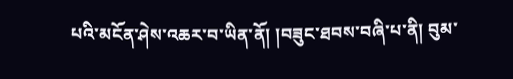པའི་མངོན་ཤེས་འཆར་བ་ཡིན་ནོ། །བཟུང་ཐབས་བཞི་པ་ནི། བུམ་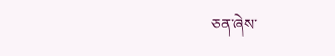ཅན་ཞེས་